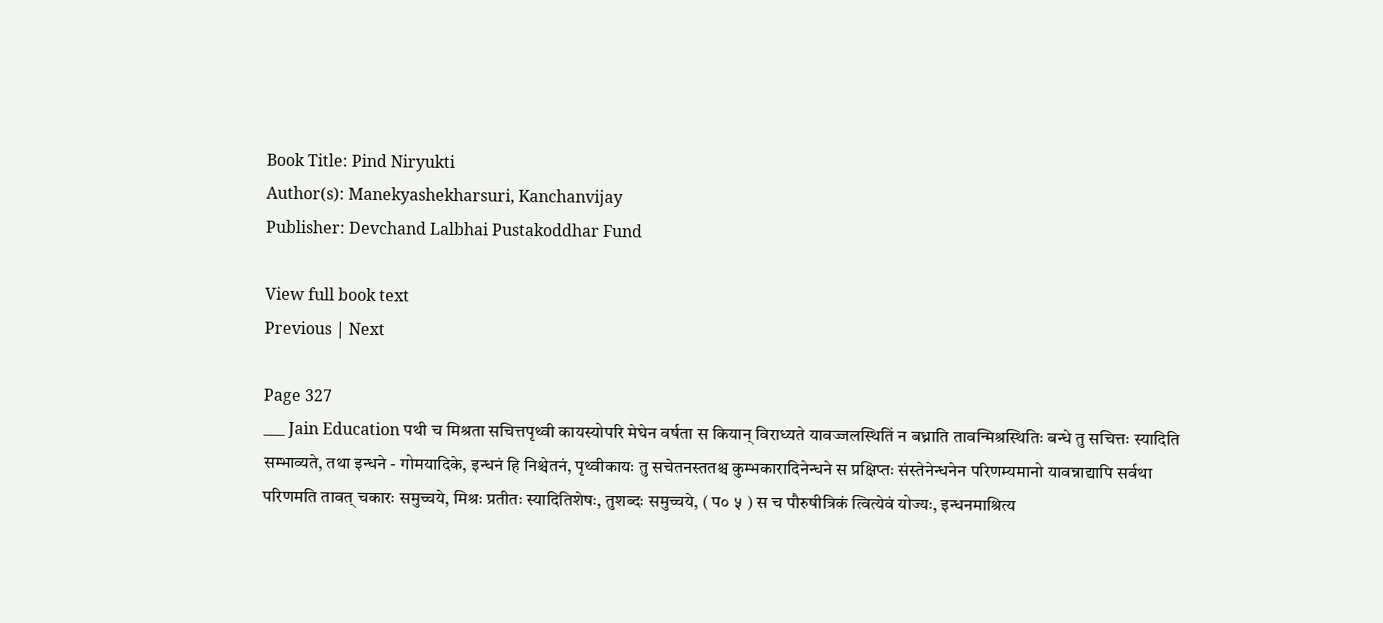Book Title: Pind Niryukti
Author(s): Manekyashekharsuri, Kanchanvijay
Publisher: Devchand Lalbhai Pustakoddhar Fund

View full book text
Previous | Next

Page 327
___ Jain Education पथी च मिश्रता सचित्तपृथ्वी कायस्योपरि मेघेन वर्षता स कियान् विराध्यते यावज्जलस्थितिं न बध्नाति तावन्मिश्रस्थितिः बन्धे तु सचित्तः स्यादिति सम्भाव्यते, तथा इन्धने - गोमयादिके, इन्धनं हि निश्चेतनं, पृथ्वीकायः तु सचेतनस्ततश्च कुम्भकारादिनेन्धने स प्रक्षिप्तः संस्तेनेन्धनेन परिणम्यमानो यावन्नाद्यापि सर्वथा परिणमति तावत् चकारः समुच्चये, मिश्रः प्रतीतः स्यादितिशेषः, तुशब्दः समुच्चये, ( प० ५ ) स च पौरुषीत्रिकं त्वित्येवं योज्यः, इन्धनमाश्रित्य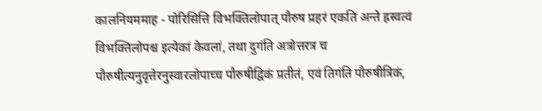कालनियममाह - पोरिसित्ति विभक्तिलोपात् पौरुष प्रहरं एकति अन्ते ह्रस्वत्वं विभक्तिलोपश्च इत्येकां केवलां, तथा दुगंति अत्रोत्तरत्र च पौरुषीत्यनुवृत्तेरनुस्वारलोपाच्च पौरुषीद्विकं प्रतीतं, एवं तिगंति पौरुषीत्रिकं,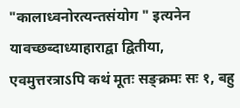"कालाध्वनोरत्यन्तसंयोग " इत्यनेन यावच्छब्दाध्याहाराद्वा द्वितीया, एवमुत्तरत्राऽपि कथं मूतः सङ्क्रमः सः १, बहु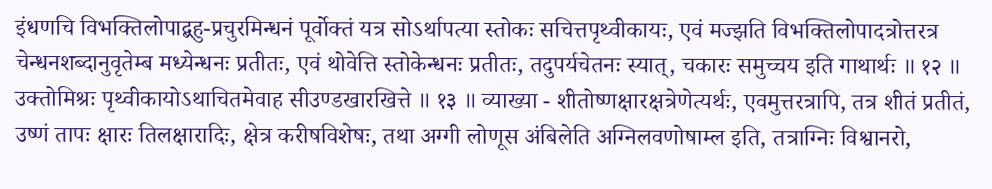इंधणचि विभक्तिलोपाद्बहु-प्रचुरमिन्धनं पूर्वोक्तं यत्र सोऽर्थापत्या स्तोकः सचित्तपृथ्वीकायः, एवं मज्झति विभक्तिलोपादत्रोत्तरत्र चेन्धनशब्दानुवृतेम्ब मध्येन्धनः प्रतीतः, एवं थोवेत्ति स्तोकेन्धनः प्रतीतः, तदुपर्यचेतनः स्यात्, चकारः समुच्चय इति गाथार्थः ॥ १२ ॥ उक्तोमिश्रः पृथ्वीकायोऽथाचितमेवाह सीउण्डखारखित्ते ॥ १३ ॥ व्याख्या - शीतोष्णक्षारक्षत्रेणेत्यर्थः, एवमुत्तरत्रापि, तत्र शीतं प्रतीतं, उष्णं तापः क्षारः तिलक्षारादिः, क्षेत्र करीषविशेषः, तथा अग्गी लोणूस अंबिलेति अग्निलवणोषाम्ल इति, तत्राग्निः विश्वानरो,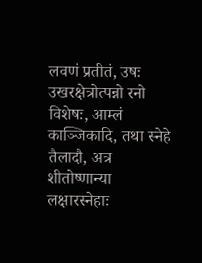लवणं प्रतीतं, उषः उखरक्षेत्रोत्पन्नो रनो विशेषः, आम्लं काञ्जिकादि, तथा स्नेहे तैलादौ, अत्र शीतोष्णान्या लक्षारस्नेहाः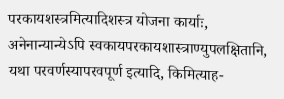परकायशस्त्रमित्यादिशस्त्र योजना कार्याः, अनेनान्यान्येऽपि स्वकायपरकायशास्त्राण्युपलक्षितानि, यथा परवर्णस्यापरवपूर्ण इत्यादि, किमित्याह-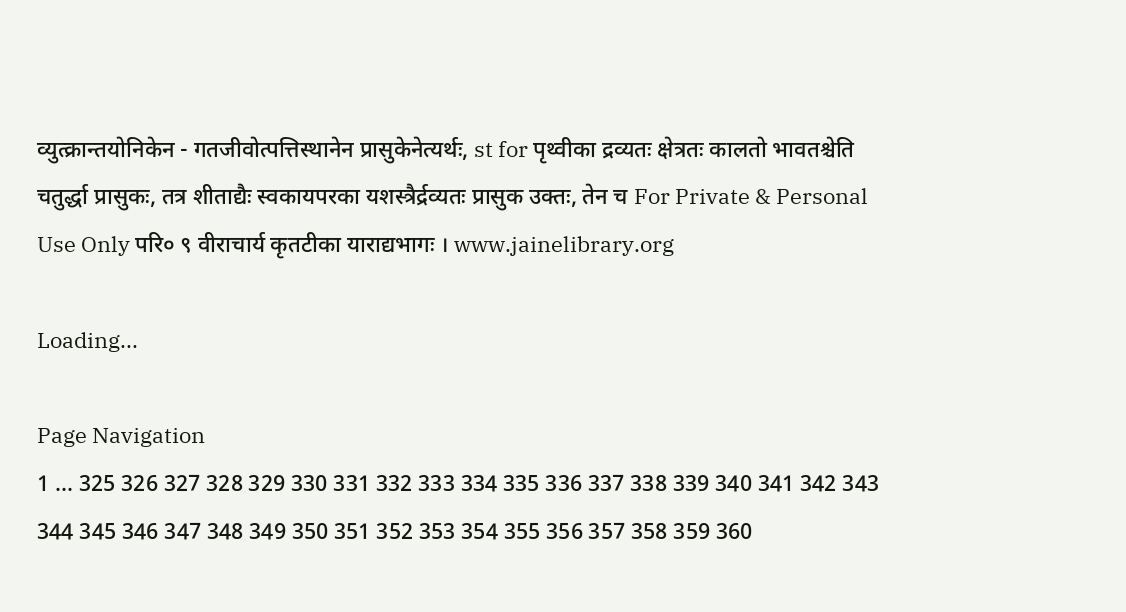व्युत्क्रान्तयोनिकेन - गतजीवोत्पत्तिस्थानेन प्रासुकेनेत्यर्थः, st for पृथ्वीका द्रव्यतः क्षेत्रतः कालतो भावतश्चेति चतुर्द्धा प्रासुकः, तत्र शीताद्यैः स्वकायपरका यशस्त्रैर्द्रव्यतः प्रासुक उक्तः, तेन च For Private & Personal Use Only परि० ९ वीराचार्य कृतटीका याराद्यभागः । www.jainelibrary.org

Loading...

Page Navigation
1 ... 325 326 327 328 329 330 331 332 333 334 335 336 337 338 339 340 341 342 343 344 345 346 347 348 349 350 351 352 353 354 355 356 357 358 359 360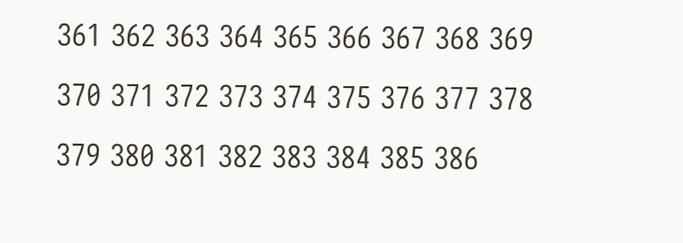361 362 363 364 365 366 367 368 369 370 371 372 373 374 375 376 377 378 379 380 381 382 383 384 385 386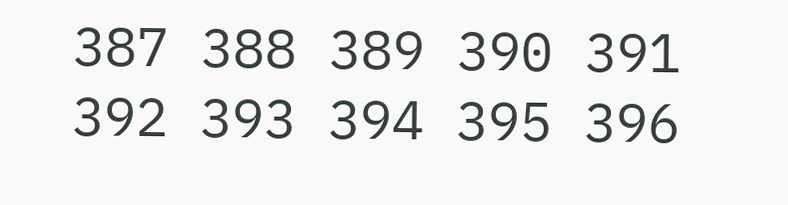387 388 389 390 391 392 393 394 395 396